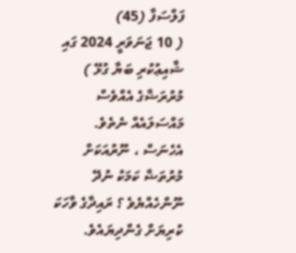ފަލްސަފާ (45)
( 10 ޖަނަވަރީ 2024 ގައި ޝާއިޢުކުރި ބަޔާ ގުޅޭ )
މުރުރަޟާގެ އެއްވެސް މައްސަލައެއް ނެތެވެ. އެހެނަސް ، ނޫރުއަކަށް މުރުތަޟާ ކަމަކު ނުދޭ ނޫންހެއްޔެވެ ؟ ރައިދާގެ ވާހަކަ ކުރިޔަށް ގެންދިޔައެވެ.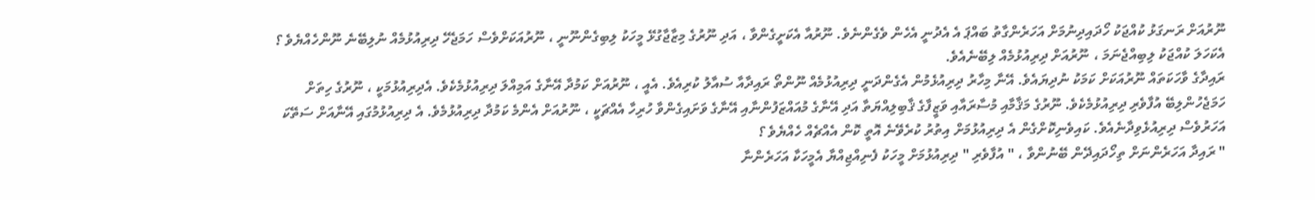ނޫރުއަށް ރަނގަޅު ކުއްޖަކު ހޯދައިދިނުމަށް އަހަރެންގާތު ބައްޕަ އެ އެދުނީ އެހެން ވެގެންނެވެ. ނޫރުއާ އެކަށީގެންވާ ، އަދި ނޫރުގެ މިޒާޖާގުޅޭ މީހަކު ލިބިގެންނޫނީ ، ނޫރުއަކަށްވެސް ހަމަޖެހޭ ދިރިއުޅުމެއް ނުލިބޭނެ ނޫންހެއްޔެވެ ؟ އެކަހަލަ ކުއްޖަކު ލިބިއްޖެނަމަ ، ނޫރުއަށް ދިރިއުޅުމެއް ލިބޭނެއެވެ.
ރައިދާގެ ވާހަކަތައް ނޫރުއަކަށް ކަމަކު ނުދިޔައެވެ. އޭނާ މިހާރު ދިރިއުޅެމުން އެގެންދަނީ ދިރިއުޅުމެއް ނޫންތޯ ރައިދާއާ ސުއާލު ކުރިއެވެ. އެއީ ، ނޫރުއަށް ކަމުދާ އޭނާގެ އަމިއްލަ ދިރިއުޅުމެކެވެ. އެދިރިއުޅުމަކީ ، ނޫރުގެ ހިތަށް ހަމަޖެހުންލިބޭ އުފާވެރި ދިރިއުޅުމެކެވެ. ނޫރުގެ މަޤާމާއި މުސާރައާއި ވަޒީފާގެ ޤާބިލިއްޔަތާ އަދި އޭނާގެ މުއައްޒަފުންނާއި އޭނާގެ ވަށައިގެންވާ ހުރިހާ އެއްޗަކީ ، ނޫރުއަށް އެންމެ ކަމުދާ ދިރިއުޅުމެވެ. އެ ދިރިއުޅުމުގައި އޭނާއަށް ސަތޭކަ އަހަރުވެސް ދިރިއުޅެވިދާނެއެވެ. ކައިވެނިކޮށްގެން އެ ދިރިއުޅުމަށް އިތުރު ކުރެވޭނެ އޮތީ ކޮން އެއްޗެއް ހެއްޔެވެ ؟
" ރައިދާ އަހަރެންނަށް ތިހޯދައިދޭން ބޭނުންވާ ، " އުފާވެރި " ދިރިއުޅުމަށް މީހަކު ފެނިއްޖިއްޔާ އެމީހަކާ އަހަރެންނާ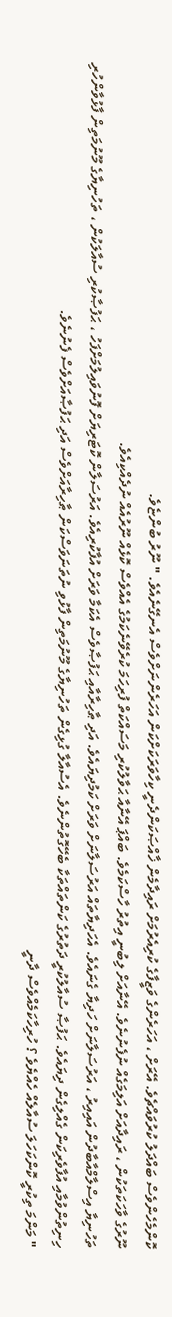ކޮންމެހެންވެސް ބައްދަލު ކުރުވައްޗެވެ. އޭރަށް ، އަހަރެންގެ ވަޒީފާގެ ކުރިއެރުމަށް ރައިދާމެން ޚާއްޞަކަންދެނީ ކިހާވަރަކަށްކަން އަހަރެންނަށްވެސް އެނގޭނެއެވެ. " ނޫރު ބުންޏެވެ.
ނޫރުގެ ވާހަކަތަކުން ، ރައިދާއަށް އަލިމަގެއް ނުފެނުނެވެ. އޭނާއަށް ލިބުނީ އިތުރު ހާސްކަމެވެ. ބައްޕަ އޭނާއާ ޙަވާލުކުރި މަސައްކަތް ފުރިހަމަ ކުރެވޭނެކަމުގެ އެއްވެސް ކޮޅެއް ނޫރުއެއް ނުދެއްކިއެވެ.
ތަހުނިޔާ އިސްލާމްއާބާދުން އައިއިރު ، އަރުސަލާނަށް ހަދިޔާ ގެނައެވެ. އެހަދިޔާތައް އަރުސަލާނަށް ވަރަށް ކަމުދިޔައެވެ. އަދި ޠާހިރާއާއި ޙަފުޞާވެސް އެކަމާ ވަރަށް އުފާކުރިއެވެ. އަރުސަލާން ކޮޓަރިޔަށް ފޮނުވައިލުމަށްފަހު ، ޙަފުޞާކުރި ސުއާލަކުން ، ތަހުނިޔާގެ މޫނުމަތިން ފާޅުވާންހުރި ހިނިތުންވުމާއި އުފާވެރިކަން ގެއްލިގެން ދިޔައެވެ. ޙަފުޞާ ސުއާލުކުރީ ދަތުރުގެ ކަންތައްތަކާ ބެހޭގޮތުންނެވެ. އެސުއާލާ ގުޅިގެން ތަހުނިޔާގެ މޫނުމަތިން ފާޅުވި ނުތަނަވަސްކަން ޠާހިރާއަށްވެސް އަދި ޙަފުޞާއަށްވެސް ފެނުނެވެ.
" މަންމަ ތިކުރީ ކޮންކަހަލަ ސުއާލެއް ހެއްޔެވެ ؟ ހުރިހާކަމެއްވެސް ދާނީ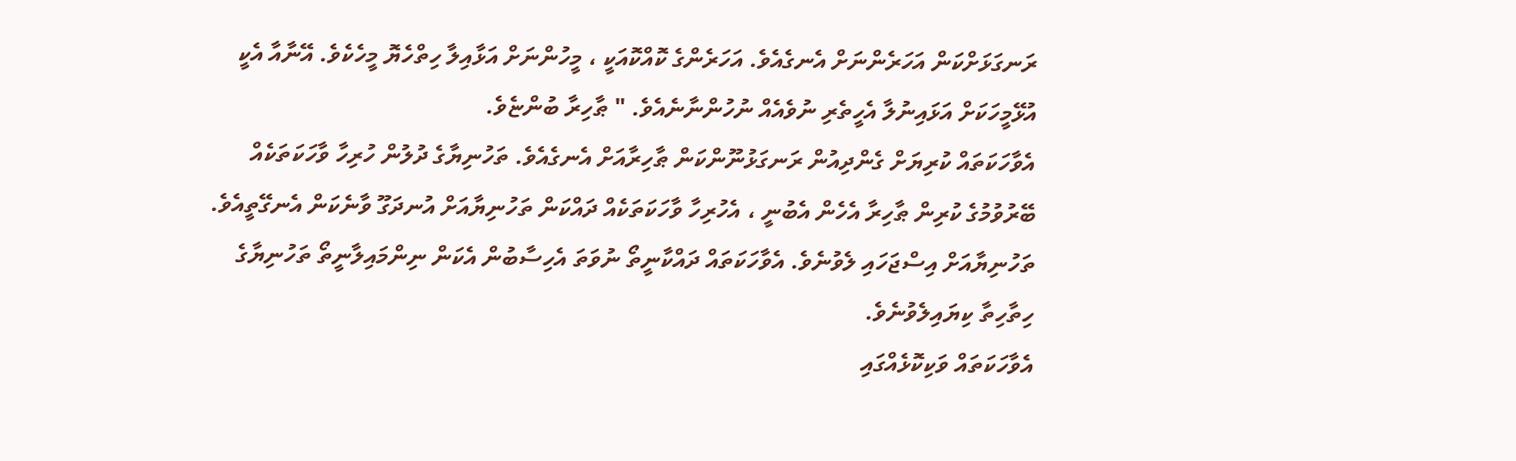ރަނގަޅަށްކަން އަހަރެންނަށް އެނގެއެވެ. އަހަރެންގެ ކޮއްކޮއަކީ ، މީހުންނަށް އަޅާއިލާ ހިތްހެޔޮ މީހެކެވެ. އޭނާއާ އެކީ އުޅޭމީހަކަށް އަޅައިނުލާ އެހީތެރި ނުވެއެއް ނުހުންނާނެއެވެ. " ޠާހިރާ ބުންޏެވެ.
އެވާހަކަތައް ކުރިޔަށް ގެންދިއުން ރަނގަޅުނޫންކަން ޠާހިރާއަށް އެނގެއެވެ. ތަހުނިޔާގެ ދުލުން ހުރިހާ ވާހަކަތަކެއް ބޭރުވުމުގެ ކުރިން ޠާހިރާ އެހެން އެބުނީ ، އެހުރިހާ ވާހަކަތަކެއް ދައްކަން ތަހުނިޔާއަށް އުނދަގޫ ވާނެކަން އެނގޭތީއެވެ. ތަހުނިޔާއަށް އިސްޖަހައި ލެވުނެވެ. އެވާހަކަތައް ދައްކާނީތޯ ނުވަތަ އެހިސާބުން އެކަން ނިންމައިލާނީތޯ ތަހުނިޔާގެ ހިތާހިތާ ކިޔައިލެވުނެވެ.
އެވާހަކަތައް ވަކިކޮޅެއްގައި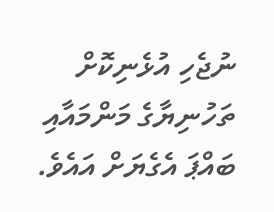ނުޖެހި އުޅެނިކޮށް ތަހުނިޔާގެ މަންމައާއި ބައްޕަ އެގެޔަށް އައެވެ.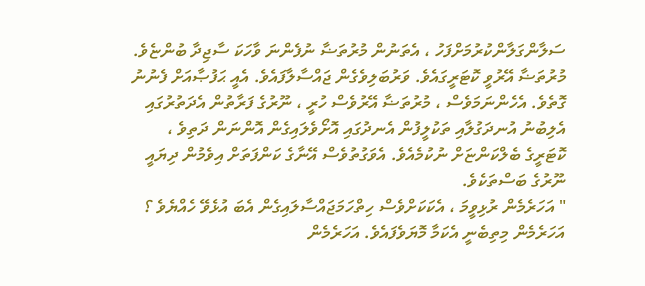ސަލާންގަލާންކުރުމަށްފަހު ، އެތަނުން މުރުތަޟާ ނުފެންނަ ވާހަކަ ސާޖިދާ ބުންޏެވެ. މުރުތަޟާ އޭރުވީ ކޮޓަރީގައެވެ. ވަރުބަލިވެގެން ޖައްސާލާފައެވެ. އެއީ ޙަފުޞާއަށް ފެނުނު ގޮތެވެ. އެހެންނަމަވެސް ، މުރުތަޟާ އޭރުވެސް ހުރީ ، ނޫރުގެ ފަރާތުން އެދަތުރުގައި އެލިބުނު އުނދަގުލާއި ތަކުލީފުން އެނދުގައި އޮށޯވެލައިގެން އޮންނަން ދަތިވެ ، ކޮޓަރީގެ ބެލްކަންޏަށް ނުކުމެއެވެ. އެވަގުތުވެސް އޭނާގެ ކަންފަތަށް އިވެމުން ދިޔައީ ނޫރުގެ ބަސްތަކެވެ.
" އަހަރެމެން ރުޅިވީމަ ، އެކަކަށްވެސް ހިތްހަމަޖައްސާލައިގެން އެބަ އުޅެވޭ ހެއްޔެވެ ؟ އަހަރެމެން މިތިބެނީ އެކަމާ މޮޔަވެފައެވެ. އަހަރެމެން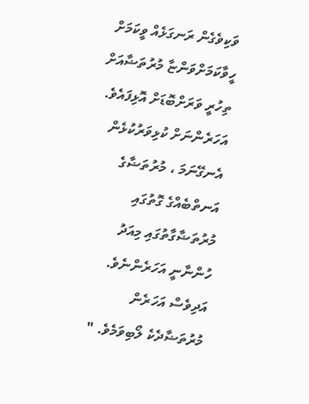ވަކިވެގެން ރަނގަޅެއް ވީކަމަށް ހީވާކަމަށްވަންޏާ މުރުތަޟާއަށް ތިހުރީ ވަރަށްބޮޑަށް އޮޅިފައެވެ. އަހަރެންނަށް ކުޅިވަރުކުޅެން އެނގޭނަމަ ، މުރުތަޟާގެ އަނތްބެއްގެ ގޮތުގައި މުރުތަޟާގާތުގައި މިއަދު  ހުންނާނީ އަހަރެންނެވެ. އަދިވެސް އަހަރެން މުރުތަޟާދެކެ ލޯބިވަމެވެ. "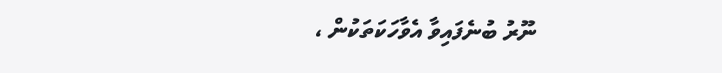ނޫރު ބުނެފައިވާ އެވާހަކަތަކުން ،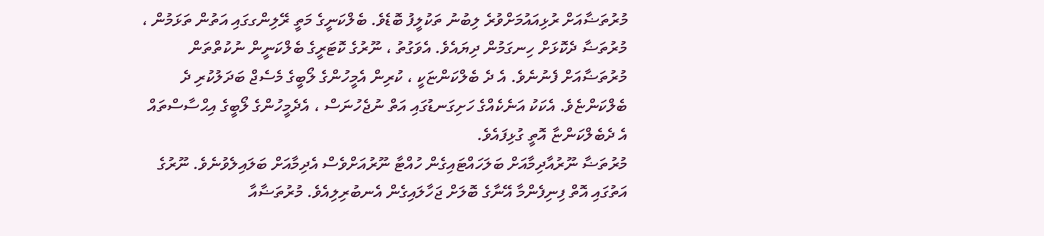މުރުތަޟާއަށް ރުޅިއައުމަށްވުރެ ލިބުނު ތަކުލީފު ބޮޑެވެ. ބެލްކަނީގެ މަތީ ރޭލިންގގައި އަތުން ތަޅަމުން ، މުރުތަޟާ ދެކޮޅަށް ހިނގަމުން ދިޔައެވެ. އެވަގުތު ، ނޫރުގެ ކޮޓަރީގެ ބެލްކަނީން ނުކުތްތަން މުރުތަޟާއަށް ފެނުނެވެ. އެ ދެ ބެލްކަންޏަކީ ، ކުރިން އެމީހުންގެ ލޯބީގެ މެސެޖް ބަދަލުކުރި ދެ ބެލްކަންޏެވެ. އެކަކު އަނެކެއްގެ ހަށިގަނޑުގައި އަތް ނުޖެހުނަސް ، އެދެމީހުންގެ ލޯބީގެ އިޙްސާސްތައް އެ ދެބެލްކަންޏާ އޮތީ ގުޅިފައެވެ.
މުރުތަޟާ ނޫރުއާދިމާއަށް ބަލަހައްޓައިގެން ހުއްޓާ ނޫރުއަށްވެސް އެދިމާއަށް ބަލައިލެވުނެވެ. ނޫރުގެ އަތުގައި އޮތް ފިނިފެންމާ އޭނާގެ ބޮލަށް ޖަހާލައިގެން އެނބުރިލިއެވެ. މުރުތަޟާއާ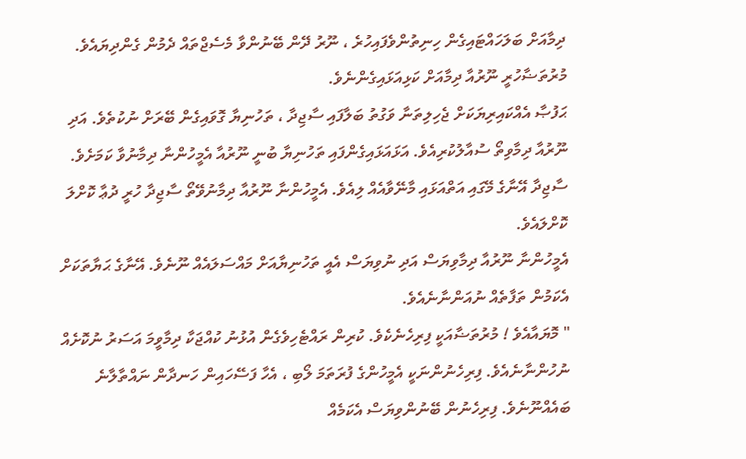ދިމާއަށް ބަލަހައްޓައިގެން ހިނިތުންވެފައިހުރެ ، ނޫރު ދޭން ބޭނުންވާ މެސެޖްތައް ދެމުން ގެންދިޔައެވެ. މުރުތަޟާހުރީ ނޫރުއާ ދިމާއަށް ކަޅިއަޅައިގެންނެވެ.
ޙަފުޞާ އެއްކައިރިޔަކަށް ޖެހިލިތަނާ ވަގުތު ބަލާފައި ސާޖިދާ ، ތަހުނިޔާ ގޮވައިގެން ބޭރަށް ނުކުތެވެ. އަދި ނޫރުއާ ދިމާވިތޯ ސުއާލުކުރިއެވެ. އަޅައަޅައިގެންފައި ތަހުނިޔާ ބުނީ ނޫރުއާ އެމީހުންނާ ދިމާނުވާ ކަމަށެވެ. ސާޖިދާ އޭނާގެ މޭގައި އަތްއަޅައި މާނޭވާއެއް ލިއެވެ. އެމީހުންނާ ނޫރުއާ ދިމާނުވޭތޯ ސާޖިދާ ހުރީ ދުޢާ ކޮށްލަ ކޮށްލައެވެ.
އެމީހުންނާ ނޫރުއާ ދިމާވިޔަސް އަދި ނުވިޔަސް އެއީ ތަހުނިޔާއަށް މައްސަލައެއް ނޫނެވެ. އޭނާގެ ޙަޔާތަކަށް އެކަމުން ތަފާތެއް ނުއަންނާނެއެވެ.
" މޮޔައާއެވެ ! މުރުތަޟާއަކީ ފިރިހެނެކެވެ. ކުރިން ރައްޓެހިވެގެން އުޅުނު ކުއްޖަކާ ދިމާވީމަ އަސަރު ނުކޮށެއް ނުހުންނާނެއެވެ. ފިރިހެނުންނަކީ އެމީހުންގެ ފުރަތަމަ ލޯބި ، އެހާ ފަސޭހައިން ހަނދާން ނައްތާލާނެ ބައެއްނޫނެވެ. ފިރިހެނުން ބޭނުންވިޔަސް އެކަމެއް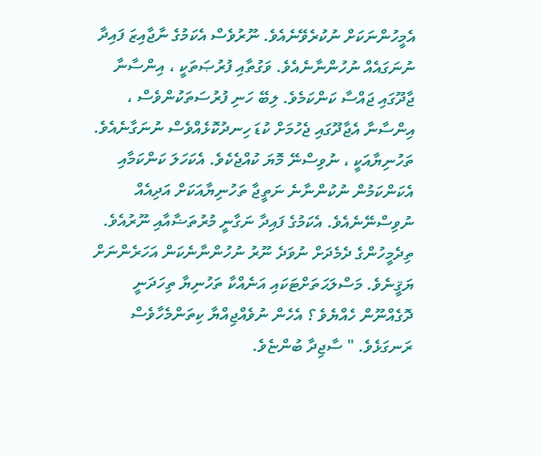އެމީހުންނަކަށް ނުކުރެވޭނެއެވެ. ނޫރުވެސް އެކަމުގެ ނާޖާއިޒަ ފައިދާ ނުނަގައެއް ނުހުންނާނެއެވެ. ވަގުތާއި ފުރުޞަތަކީ ، އިންސާނާ ޖާދޫގައި ޖައްސާ ކަންކަމެވެ. ލިބޭ ހަނި ފުރުސަތަކުންވެސް ، އިންސާނާ އެޖާދޫގައި ޖެހުމަށް ކުޑަ ހިނދުކޮޅެއްވެސް ނުނަގާނެއެވެ. ތަހުނިޔާއަކީ ، ނުވިސްނޭ މޮޔަ ކުއްޖެކެވެ. އެކަހަލަ ކަންކަމާއި އެކަންކަމުން ނުކުންނާނެ ނަތީޖާ ތަހުނިޔާއަކަށް އަދިއެއް ނުވިސްނޭނެއެވެ. އެކަމުގެ ފައިދާ ނަގާނީ މުރުތަޟާއާއި ނޫރުއެވެ. ތިދެމީހުންގެ ދެމެދަށް ނުވަދެ ނޫރު ނުހުންނާނެކަން އަހަރެންނަށް ޔަޤީނެވެ. މަސްލަޙަތަށްޓަކައި އަނެއްކާ ތަހުނިޔާ ތިހަދަނީ ދޮގެއްނޫން ހެއްޔެވެ ؟ އެހެން ނުވެއްޖިއްޔާ ކިތަންމެހާވެސް ރަނގަޅެވެ. " ސާޖިދާ ބުންޏެވެ.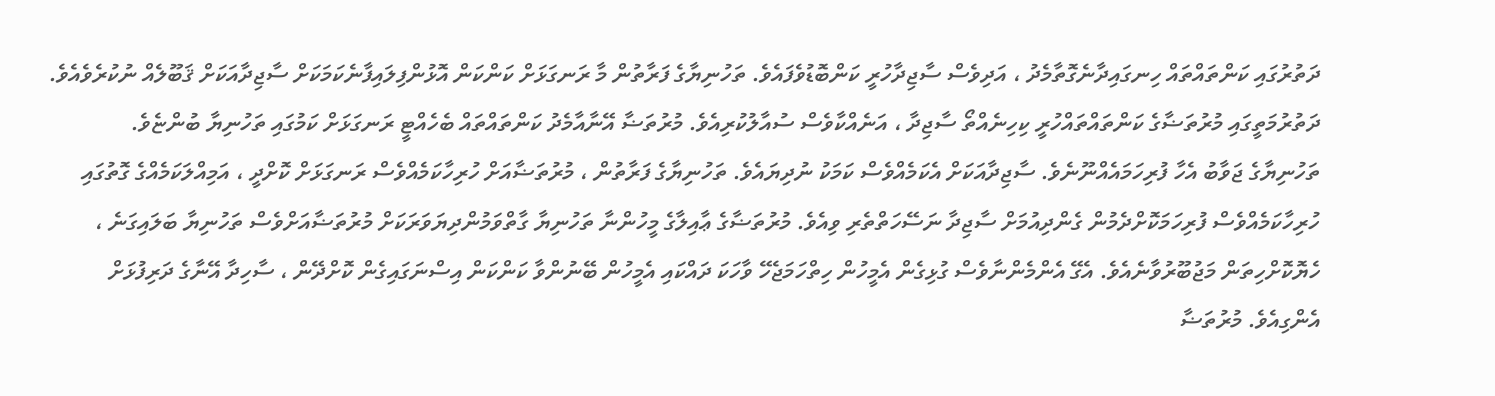ދަތުރުގައި ކަންތައްތައް ހިނގައިދާނެގޮތާމެދު ، އަދިވެސް ސާޖިދާހުރީ ކަންބޮޑުވެފައެވެ. ތަހުނިޔާގެ ފަރާތުން މާ ރަނގަޅަށް ކަންކަން އޮޅުންފިލައިފާނެކަމަކަށް ސާޖިދާއަކަށް ޤަބޫލެއް ނުކުރެވެއެވެ. ދަތުރުމަތީގައި މުރުތަޟާގެ ކަންތައްތައްހުރީ ކިހިނެއްތޯ ސާޖިދާ ، އަނެއްކާވެސް ސުއާލުކުރިއެވެ. މުރުތަޟާ އޭނާއާމެދު ކަންތައްތައް ބެހެއްޓީ ރަނގަޅަށް ކަމުގައި ތަހުނިޔާ ބުންޏެވެ.
ތަހުނިޔާގެ ޖަވާބު އެހާ ފުރިހަމައެއްނޫނެވެ. ސާޖިދާއަކަށް އެކަމެއްވެސް ކަމަކު ނުދިޔައެވެ. ތަހުނިޔާގެ ފަރާތުން ، މުރުތަޟާއަށް ހުރިހާކަމެއްވެސް ރަނގަޅަށް ކޮށްދީ ، އަމިއްލަކަމެއްގެ ގޮތުގައި ހުރިހާކަމެއްވެސް ފުރިހަމަކޮށްދެމުން ގެންދިއުމަށް ސާޖިދާ ނަސޭހަތްތެރި ވިއެވެ. މުރުތަޟާގެ ޢާއިލާގެ މީހުންނާ ތަހުނިޔާ ގާތްވަމުންދިޔަވަރަކަށް މުރުތަޟާއަށްވެސް ތަހުނިޔާ ބަލައިގަނެ ، ހެޔޮކޮށްހިތަން މަޖުބޫރުވާނެއެވެ. އެގޭ އެންމެންނާވެސް ގުޅިގެން އެމީހުން ހިތްހަމަޖެހޭ ވާހަކަ ދައްކައި އެމީހުން ބޭނުންވާ ކަންކަން އިސްނަގައިގެން ކޮށްދޭން ، ސާހިދާ އޭނާގެ ދަރިފުޅަށް އެންގިއެވެ. މުރުތަޟާ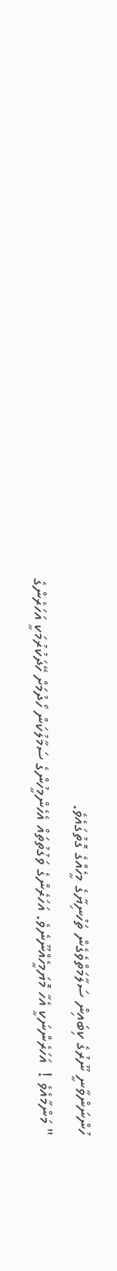ހުންނަންވާނީ ނޫރުގެ ކިބައިން ސަލާމަތްވެގެން ތަހުނިޔާގެ މީހެއްގެ ގޮތުގައެވެ.
" މަންމާއެވެ !  އަހަރެންނަކީ އެހާ މޮޔަމީހެއްނޫނެވެ. އަހަރެންގެ ވަގުތުތައް އެހެންމީހުންގެ ސަމާލުކަން ހޯދުމަށް ހޭދަކުރުމަކީ އަހަރެންގެ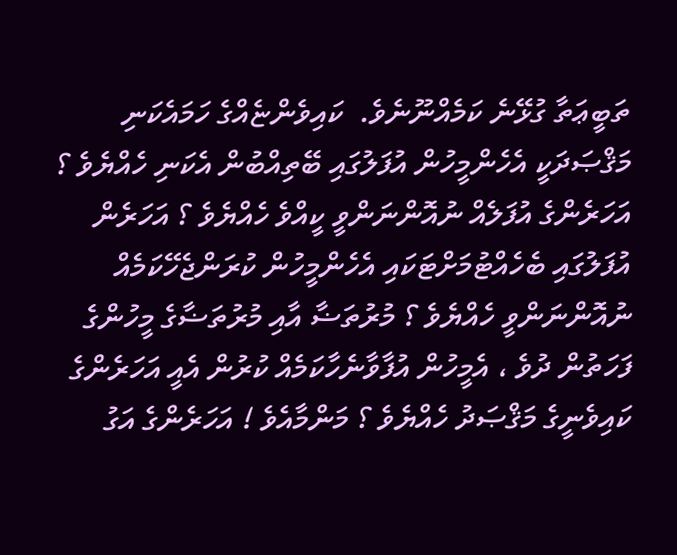ތަބީޢަތާ ގުޅޭނެ ކަމެއްނޫނެވެ.  ކައިވެންޏެއްގެ ހަމައެކަނި މަޤްޞަދަކީ އެހެންމީހުން އުފަލުގައި ބޭތިއްބުން އެކަނި ހެއްޔެވެ ؟ އަހަރެންގެ އުފަލެއް ނުއޮންނަންވީ ކީއްވެ ހެއްޔެވެ ؟ އަހަރެން އުފަލުގައި ބެހެއްޓުމަށްޓަކައި އެހެންމީހުން ކުރަންޖެހޭކަމެއް ނުއޮންނަންވީ ހެއްޔެވެ ؟ މުރުތަޟާ އާއި މުރުތަޟާގެ މީހުންގެ ފަހަތުން ދުވެ ، އެމީހުން އުފާވާނެހާކަމެއް ކުރުން އެއީ އަހަރެންގެ ކައިވެނީގެ މަޤްޞަދު ހެއްޔެވެ ؟ މަންމާއެވެ ! އަހަރެންގެ އަގު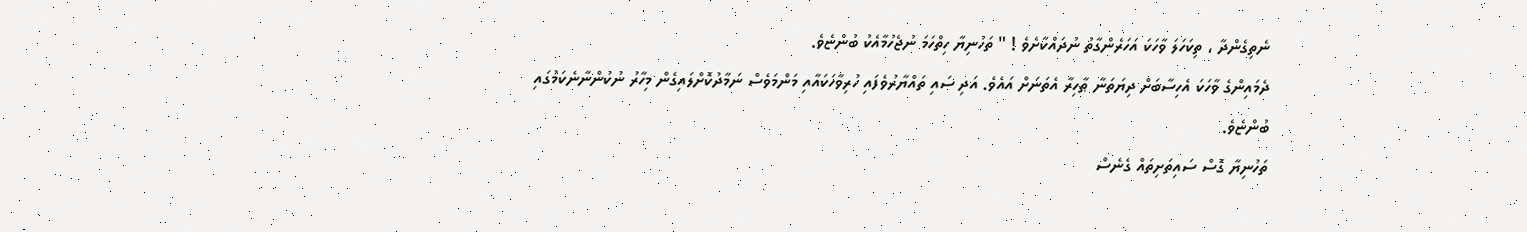ނެތިގެންދާ ، ތިކަހަލަ ވާހަކަ އަހަރެންގާތު ނުދައްކާށެވެ ! " ތަހުނިޔާ ހިތްހަމަ ނުޖެހުމާއެކު ބުންޏެވެ.
ދެމައިންގެ ވާހަކަ އެހިސާބަށް ދިޔަތަނާ ޠާހިރާ އެތަނަށް އައެވެ. އަދި ސައި ތައްޔާރުވެފައި ހުރިވާހަކައާއި މަންމަވެސް ނަމާދުކޮށްލައިގެން މިހާރު ނުކުންނާނެކަމުގައި ބުންޏެވެ.
ތަހުނިޔާ ގޮސް ސައިތަށިތައް ގެނެސް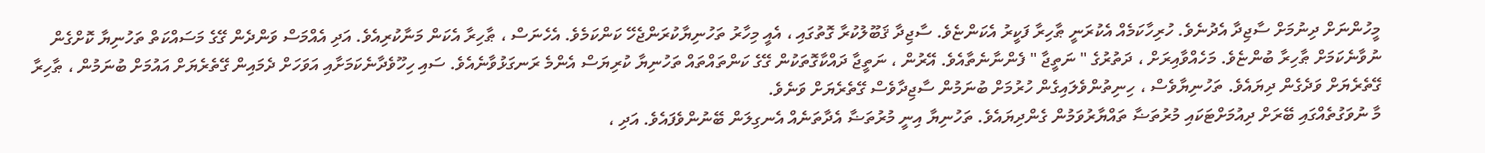މީހުންނަށް ދިނުމަށް ސާޖިދާ އެދުނެވެ. ހުރިހާކަމެއް އެކުރަނީ ޠާހިރާ ފަކީރު އެކަންޏެވެ. ސާޖިދާ ޤަބޫލުކުރާ ގޮތުގައި ، އެއީ މިހާރު ތަހުނިޔާކުރަންޖެހޭ ކަންކަމެވެ. އެހެނަސް ، ޠާހިރާ އެކަން މަނާކުރިއެވެ. އަދި އެއްމަސް ވަންދެން ގޭގެ މަސައްކަތް ތަހުނިޔާ ކޮށްގެން ނުވާނެކަމަށް ޠާހިރާ ބުންޏެވެ. މަހެއްވާއިރަށް ، ދަތުރުގެ " ނަތީޖާ " ފެންނާނެތާއެވެ. އޭރުން ، ނަތީޖާ ދައްކާގޮތަކުން ގޭގެ ކަންތައްތައް ތަހުނިޔާ ކުރިޔަސް އެންމެ ރަނގަޅުވާނެއެވެ. ސައި ހިހޫވެދާނެކަމަށާއި އަވަހަށް ދެމައިން ގޭތެރެޔަށް އައުމަށް ބުނަމުން ، ޠާހިރާ ގޭތެރެޔަށް ވަދެގެން ދިޔައެވެ. ތަހުނިޔާވެސް ، ހިނިތުންވެލައިގެން ހުރުމަށް ބުނަމުން ސާޖިދާވެސް ގޭތެރެޔަށް ވަނެވެ.
މާ ނުވަގުތެއްގައި ބޭރަށް ދިއުމަށްޓަކައި މުރުތަޟާ ތައްޔާރުވަމުން ގެންދިޔައެވެ. ތަހުނިޔާ އިނީ މުރުތަޟާ އެދާތަނެއް އެނގިލަން ބޭނުންވެފައެވެ. އަދި ،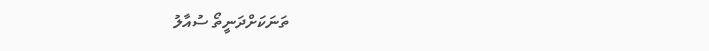ތަނަކަށްދަނީތޯ ސުއާލު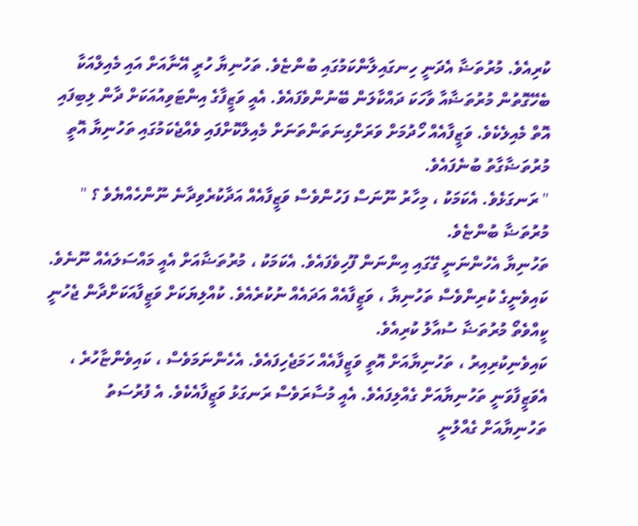ކުރިއެވެ. މުރުތަޟާ އެދަނީ ހިނގައިލާންކަމުގައި ބުންޏެވެ. ތަހުނިޔާ ހުރީ އޭނާއަށް އައި މެއިލްއަކާ ބެހޭގޮތުން މުރުތަޟާއާ ވާހަކަ ދައްކާލަން ބޭނުންވެފައެވެ. އެއީ ވަޒީފާގެ އިންޓަވިއުއަކަށް ދާން ލިބިފައި އޮތް މެއިލެކެވެ. ވަޒީފާއެއް ހޯދުމަށް ވަރަށްގިނަތަންތަނަށް މެއިލްކޮށްފައި ވެއްޖެކަމުގައި ތަހުނިޔާ އޮތީ މުރުތަޟާގާތު ބުނެފައެވެ.
" ރަނގަޅެވެ. އެކަމަކު ، މިހާރު ނޫނަސް ފަހުންވެސް ވަޒީފާއެއް އަދާކުރެވިދާނެ ނޫންހެއްޔެވެ ؟ " މުރުތަޟާ ބުންޏެވެ.
ތަހުނިޔާ އެހުންނަނީ ގޭގައި އިންނަން ފޫހިވެފައެވެ. އެކަމަކު ، މުރުތަޟާއަށް އެއީ މައްސަލައެއް ނޫނެވެ. ކައިވެނީގެ ކުރިންވެސް ތަހުނިޔާ ، ވަޒީފާއެއް އަދައެއް ނުކުރެއެވެ. ކުއްލިޔަކަށް ވަޒީފާއަކަށްދާން ޖެހުނީ ކީއްވެތޯ މުރުތަޟާ ސުއާލު ކުރިއެވެ.
ކައިވެނިކުރިއިރު ، ތަހުނިޔާއަށް އޮތީ ވަޒީފާއެއް ހަމަޖެހިފައެވެ. އެހެންނަމަވެސް ، ކައިވެންޏާހުރެ ، އެވަޒީފާވަނީ ތަހުނިޔާއަށް ގެއްލިފައެވެ. އެއީ މުސާރަވެސް ރަނގަޅު ވަޒީފާއެކެވެ. އެ ފުރުސަތު ތަހުނިޔާއަށް ގެއްލުނީ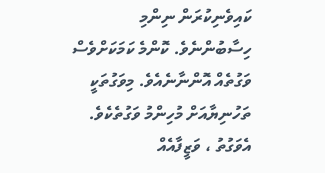ކައިވެނިކުރަން ނިންމި ހިސާބުންނެވެ. ކޮންމެ ކަމަކަށްވެސް ވަގުތެއް އޮންނާނެއެވެ. މިވަގުތަކީ ތަހުނިޔާއަށް މުހިންމު ވަގުތެކެވެ. އެވަގުތު ، ވަޒީފާއެއް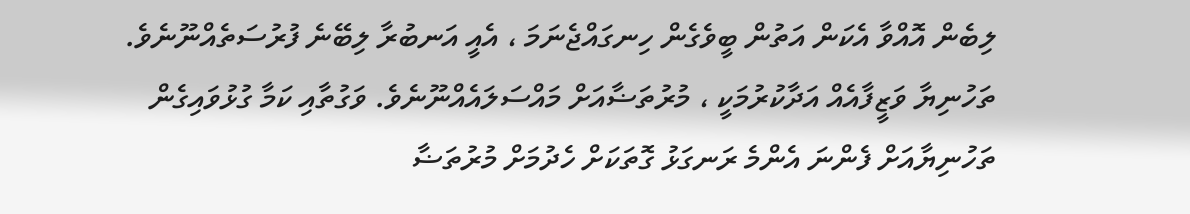ލިބެން އޮއްވާ އެކަން އަތުން ބީވެގެން ހިނގައްޖެނަމަ ، އެއީ އަނބުރާ ލިބޭނެ ފުރުސަތެއްނޫނެވެ.
ތަހުނިޔާ ވަޒީފާއެއް އަދާކުރުމަކީ ، މުރުތަޟާއަށް މައްސަލައެއްނޫނެވެ. ވަގުތާއި ކަމާ ގުޅުވައިގެން ތަހުނިޔާއަށް ފެންނަ އެންމެ ރަނގަޅު ގޮތަކަށް ހެދުމަށް މުރުތަޟާ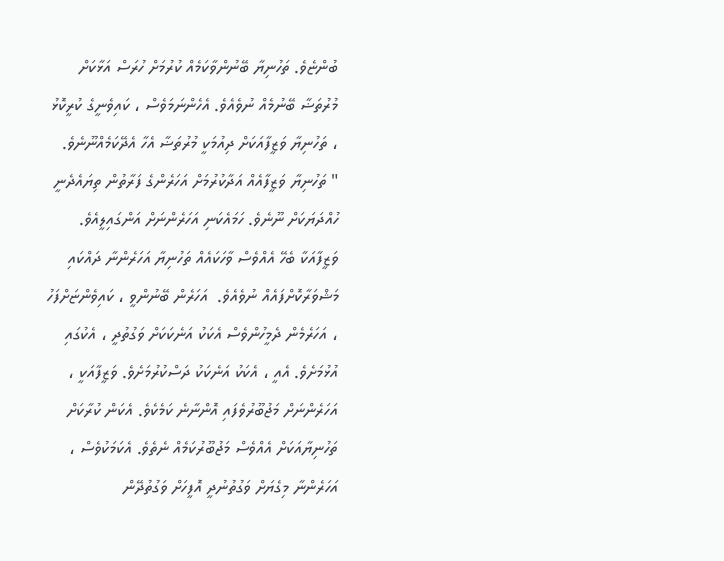ބުންޏެވެ. ތަހުނިޔާ ބޭނުންވާކަމެއް ކުރުމަށް ހުރަސް އަޅާކަށް މުރުތަޟާ ބޭނުމެއް ނުވެއެވެ. އެހެންނަމަވެސް ، ކައިވެނީގެ ކުރީކޮޅު ، ތަހުނިޔާ ވަޒީފާއަކަށް ދިއުމަކީ މުރުތަޟާ އެހާ އެދޭކަމެއްނޫނެވެ.
" ތަހުނިޔާ ވަޒީފާއެއް އަދާކުރުމަށް އަހަރެންގެ ފަރާތުން ތިޔައެދެނީ ހުއްދަޔަކަށް ނޫނެވެ. ހަމައެކަނި އަހަރެންނަށް އަންގައިލީއެވެ. ވަޒީފާއަކާ ބެހޭ އެއްވެސް ވާހަކައެއް ތަހުނިޔާ އަހަރެންނާ ދައްކައި މަޝްވަރާކޮށްފައެއް ނުވެއެވެ.  އަހަރެން ބޭނުންވީ ، ކައިވެންޏަށްފަހު ، އަހަރެމެން ދެމީހުންވެސް އެކަކު އަނެކަކަށް ވަގުތުދީ ، އެކުގައި އުޅުމަށެވެ. އެއީ ، އެކަކު އަނެކަކު ދަސްކުރުމަށެވެ. ވަޒީފާއަކީ ، އަހަރެންނަށް މަޖުބޫރުވެފައި އޮންނާނެ ކަމެކެވެ. އެކަން ކުރާކަށް ތަހުނިޔާއަކަށް އެއްވެސް މަޖުބޫރުކަމެއް ނެތެވެ. އެކަމަކުވެސް ، އަހަރެންނާ މިގެޔަށް ވަގުތުނުދީ އޮފީހަށް ވަގުތުދޭން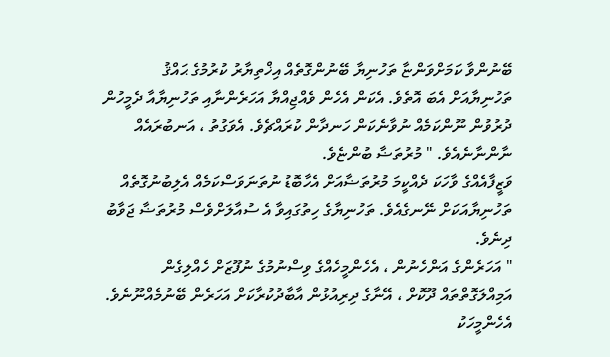ބޭނުންވާ ކަމަށްވަންޏާ ތަހުނިޔާ ބޭނުންގޮތެއް އިޚްތިޔާރު ކުރުމުގެ ޙައްޤު ތަހުނިޔާއަށް އެބަ އޮތެވެ. އެކަން އެހެން ވެއްޖިއްޔާ އަހަރެންނާއި ތަހުނިޔާއާ ދެމީހުން ދުރުވުން ނޫންކަމެއް ނުވާނެކަން ހަނދާން ކުރައްޗެވެ. އެވަގުތު ، އަނބުރައެއް ނާންނާނެއެވެ. " މުރުތަޟާ ބުންޏެވެ.
ވަޒީފާއެއްގެ ވާހަކަ ދެއްކީމަ މުރުތަޟާއަށް އެހާބޮޑު ނުތަނަވަސްކަމެއް އެލިބުނުގޮތެއް ތަހުނިޔާއަކަށް ނޭނގެއެވެ. ތަހުނިޔާގެ ހިތުގައިވާ އެ ސުއާލަށްވެސް މުރުތަޟާ ޖަވާބު ދިނެވެ.
" އަހަރެންގެ އަންހެނުން ، އެހެންމީހެއްގެ ވިސްނުމުގެ ނުފޫޒަށް ހެއްލިގެން އަމިއްލަގޮތްތައް ދޫކޮށް ، އޭނާގެ ދިރިއުޅުން އާބާދުކުރާކަށް އަހަރެން ބޭނުމެއްނޫނެވެ. އެހެންމީހަކު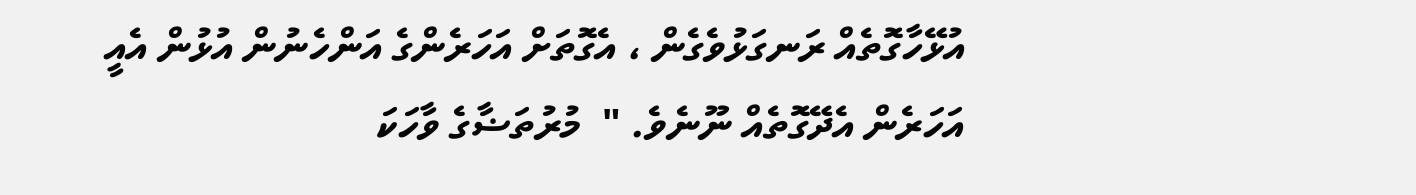އުޅޭހާގޮތެއް ރަނގަޅުވެގެން ، އެގޮތަށް އަހަރެންގެ އަންހެނުން އުޅުން އެއީ އަހަރެން އެދޭގޮތެއް ނޫނެވެ. "  މުރުތަޟާގެ ވާހަކަ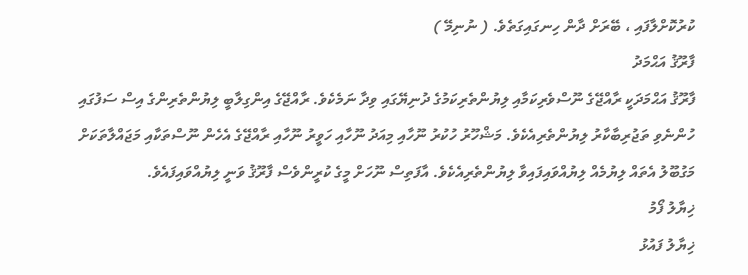ކުރުކޮށްލާފައި ، ބޭރަށް ދާން ހިނގައިގަތެވެ. ( ނުނިމޭ )
ފާރޫޤު އަޙްމަދު
ފާރޫޤު އަޙްމަދަކީ ރާއްޖޭގެ ނޫސްވެރިކަމާއި ލިޔުންތެރިކަމުގެ ދުނިޔޭގައި ވިދާ ނަމެކެވެ. ރާއްޖޭގެ އިންގިލާބީ ލިޔުންތެރިންގެ އިސް ސަފުގައި ހުންނެވި ތަޖުރިބާކާރު ލިޔުންތެރިއެކެވެ. މަޝްހޫރު ހުކުރު ނޫހާއި މިއަދު ނޫހާއި ހަވީރު ނޫހާއި ރާއްޖޭގެ އެހެން ނޫސްތަކާއި މަޖައްލާތަކަށް މަގުބޫލު އެތައް ލިޔުމެއް ލިޔުއްވައިފައިވާ ލިޔުންތެރިއެކެވެ. އާފަތިސް ނޫހަށް މީގެ ކުރީންވެސް ފާރޫޤު ވަނީ ލިޔުއްވައިފައެވެ.
ޚިޔާލު ފޯމު
ޚިޔާލު ފައުޅު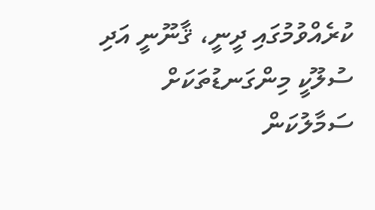ކުރެއްވުމުގައި ދީނީ، ޤާނޫނީ އަދި ސުލޫކީ މިންގަނޑުތަކަށް ސަމާލުކަން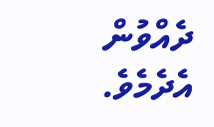ދެއްވުން އެދެމެވެ.